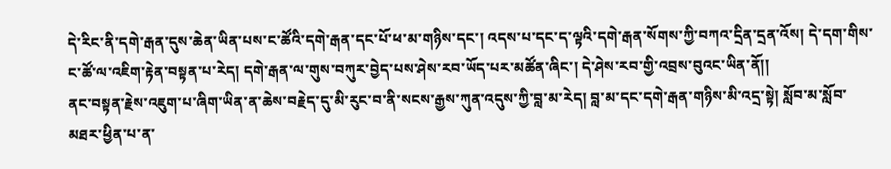དེ་རིང་ནི་དགེ་རྒན་དུས་ཆེན་ཡིན་པས་ང་ཚོའི་དགེ་རྒན་དང་པོ་ཕ་མ་གཉིས་དང་། འདས་པ་དང་ད་ལྟའི་དགེ་རྒན་སོགས་ཀྱི་བཀའ་དྲིན་དྲན་འོས། དེ་དག་གིས་ང་ཚོ་ལ་འཇིག་རྟེན་བསྟན་པ་རེད། དགེ་རྒན་ལ་གུས་བཀུར་བྱེད་པས་ཤེས་རབ་ཡོད་པར་མཚོན་ཞིང་། དེ་ཤེས་རབ་གྱི་འབྲས་བུའང་ཡིན་ནོ།།
ནང་བསྟན་རྗེས་འཇུག་པ་ཞིག་ཡིན་ན་ཆེས་བརྗེད་དུ་མི་རུང་བ་ནི་སངས་རྒྱས་ཀུན་འདུས་ཀྱི་བླ་མ་རེད། བླ་མ་དང་དགེ་རྒན་གཉིས་མི་འདྲ་སྟེ། སློབ་མ་སློབ་མཐར་ཕྱིན་པ་ན་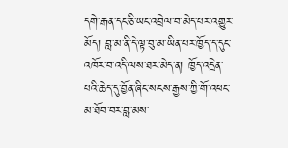དགེ་རྒན་དང་ཅི་ཡང་འབྲེལ་བ་མེད་པར་འགྱུར་མོད། བླ་མ་ནི་དེ་ལྟ་བུ་མ་ཡིན་པར་ཁྱོད་ད་དུང་འཁོར་བ་འདི་ལས་ཐར་མེད་ན། ཁྱོད་འདྲེན་པའི་ཆེད་དུ་བྱོན་ཞིང་སངས་རྒྱས་ཀྱི་གོ་འཕང་མ་ཐོབ་བར་བླ་མས་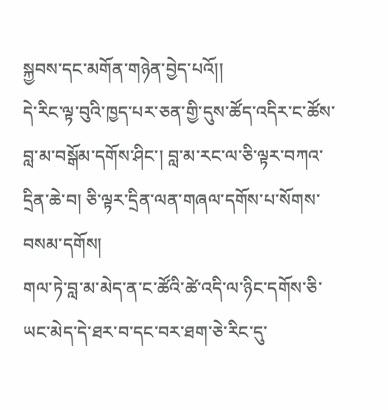སྐྱབས་དང་མགོན་གཉེན་བྱེད་པའོ།།
དེ་རིང་ལྟ་བུའི་ཁྱད་པར་ཅན་གྱི་དུས་ཚོད་འདིར་ང་ཚོས་བླ་མ་བསྒོམ་དགོས་ཤིང་། བླ་མ་རང་ལ་ཅི་ལྟར་བཀའ་དྲིན་ཆེ་བ། ཅི་ལྟར་དྲིན་ལན་གཞལ་དགོས་པ་སོགས་བསམ་དགོས།
གལ་ཏེ་བླ་མ་མེད་ན་ང་ཚོའི་ཚེ་འདི་ལ་ཉིང་དགོས་ཅི་ཡང་མེད་དེ་ཐར་བ་དང་བར་ཐག་ཅེ་རིང་དུ་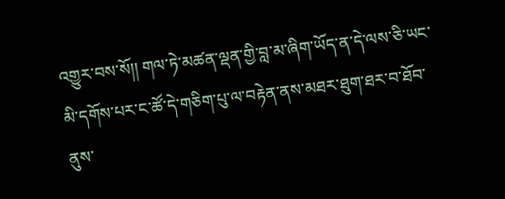འགྱུར་བས་སོ།། གལ་ཏེ་མཚན་ལྡན་གྱི་བླ་མ་ཞིག་ཡོད་ན་དེ་ལས་ཅི་ཡང་མི་དགོས་པར་ང་ཚོ་དེ་གཅིག་པུ་ལ་བརྟེན་ནས་མཐར་ཐུག་ཐར་བ་ཐོབ་ནུས་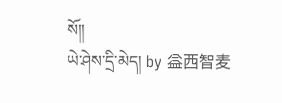སོ།།
ཡེ་ཤེས་དྲི་མེད། by 益西智麦